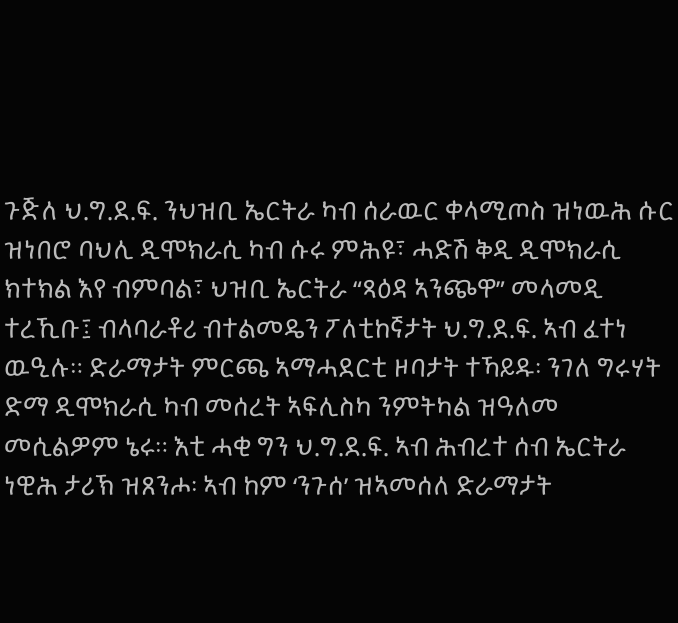ጉጅለ ህ.ግ.ደ.ፍ. ንህዝቢ ኤርትራ ካብ ሰራዉር ቀላሚጦስ ዝነዉሕ ሱር ዝነበሮ ባህሊ ዲሞክራሲ ካብ ሱሩ ምሕዩ፣ ሓድሽ ቅዲ ዲሞክራሲ ክተክል እየ ብምባል፣ ህዝቢ ኤርትራ “ጻዕዳ ኣንጭዋ” መላመዲ ተረኺቡ፤ ብላባራቶሪ ብተልመዴን ፖለቲከኛታት ህ.ግ.ደ.ፍ. ኣብ ፈተነ ዉዒሉ። ድራማታት ምርጫ ኣማሓደርቲ ዞባታት ተኻይዱ፡ ንገለ ግሩሃት ድማ ዲሞክራሲ ካብ መሰረት ኣፍሊስካ ንምትካል ዝዓለመ መሲልዎም ኔሩ። እቲ ሓቂ ግን ህ.ግ.ደ.ፍ. ኣብ ሕብረተ ሰብ ኤርትራ ነዊሕ ታሪኽ ዝጸንሖ፡ ኣብ ከም ‘ንጉሰ’ ዝኣመሰለ ድራማታት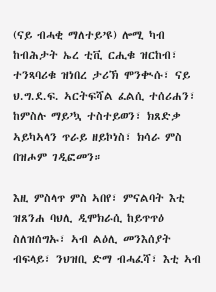(ናይ ብሓቂ ማለተይ’ዩ) ሎሚ ካብ ከብሕታት ኤረ ቲቪ ርሒቁ ዝርከብ፣ ተንጻባሪቁ ዝነበረ ታሪኽ ሞንቊሱ፣ ናይ ህ.ግ.ደ.ፍ. ኣርትፍሻል ፈልሲ ተሰሪሐን፣ ከምስሉ ማይ’ኳ ተስተይወን፣ ክጸድቃ ኣይካኣላን ጥራይ ዘይኮነስ፣ ክሳራ ምስ በዝሖም ገዲፎመን።

እዚ ምስላጥ ምስ ኣበየ፣ ምናልባት እቲ ዝጸንሐ ባህሊ ዲሞክራሲ ከይጥጥዕ ስለዝሰግኡ፣ ኣብ ልዕሊ መንእሰያት ብፍላይ፣ ንህዝቢ ድማ ብሓፈሻ፣ እቲ ኣብ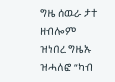ግዜ ሰዉራ ታተ ዘብሎም ዝነበረ ግዜኡ ዝሓለፎ “ካብ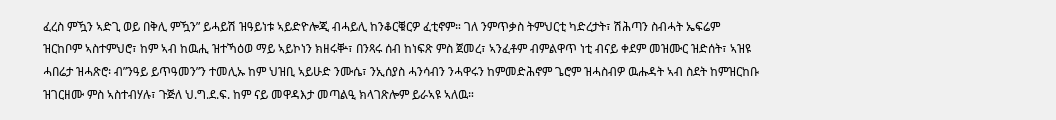ፈረስ ምዃን ኣድጊ ወይ በቅሊ ምዃን” ይሓይሽ ዝዓይነቱ ኣይድዮሎጂ ብሓይሊ ከንቆርቑርዎ ፈቲኖም። ገለ ንምጥቃስ ትምህርቲ ካድረታት፣ ሽሕጣን ስብሓት ኤፍሬም ዝርከቦም ኣስተምህሮ፣ ከም ኣብ ከዉሒ ዝተኻዕወ ማይ ኣይኮነን ክዘሩቝ፣ በንጻሩ ሰብ ከነፍጽ ምስ ጀመረ፣ ኣንፈቶም ብምልዋጥ ነቲ ብናይ ቀደም መዝሙር ዝድሰት፣ ኣዝዩ ሓበሬታ ዝሓጽሮ፡ ብ”ንዓይ ይጥዓመን”ን ተመሊኡ ከም ህዝቢ ኣይሁድ ንሙሴ፣ ንኢሰያስ ሓንሳብን ንሓዋሩን ከምመድሕኖም ጌሮም ዝሓስብዎ ዉሑዳት ኣብ ስደት ከምዝርከቡ ዝገርዘሙ ምስ ኣስተብሃሉ፣ ጉጅለ ህ.ግ.ደ.ፍ. ከም ናይ መዋዳእታ መጣልዒ ክላገጽሎም ይራኣዩ ኣለዉ።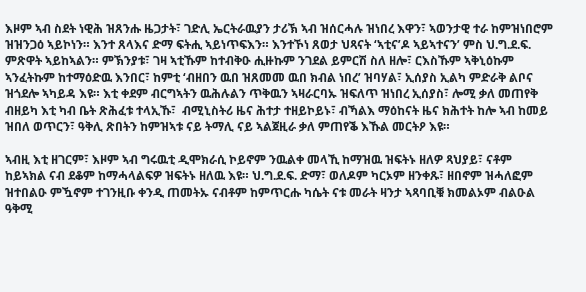እዞም ኣብ ስደት ነዊሕ ዝጸንሑ ዜጋታት፣ ገድሊ ኤርትራዉያን ታሪኽ ኣብ ዝሰርሓሉ ዝነበረ እዋን፣ ኣወንታዊ ተራ ከምዝነበሮም ዝዝንጋዕ ኣይኮነን። እንተ ጸላእና ድማ ፍትሒ ኣይነጥፍእን። እንተኾነ ጸወታ ህጻናት ‘ኣቲና’ዶ ኣይኣተናን’ ምስ ህ.ግ.ደ.ፍ. ምጽዋት ኣይከኣልን። ምኽንያቱ፣ ገዛ ኣቲኹም ከተብቅዑ ሒዙኩም ንገደል ይምርሽ ስለ ዘሎ፣ ርእስኹም ኣቅኒዕኩም ኣንፈትኩም ከተማዕድዉ እንበር፣ ከምቲ ‘ብዘበን ዉበ ዝጸመመ ዉበ ክብል ነበረ’ ዝባሃል፣ ኢሰያስ ኢልካ ምድራቅ ልቦና ዝጎደሎ ኣካይዳ እዩ። እቲ ቀደም ብርግኣትን ዉሕሉልን ጥቅዉን ኣዛራርባኡ ዝፍለጥ ዝነበረ ኢሰያስ፣ ሎሚ ቃለ መጠየቅ ብዘይካ እቲ ካብ ቤት ጽሕፈቱ ተላኢኹ፣  ብሚኒስትሪ ዜና ሕተታ ተዘይኮይኑ፣ ብኻልእ ማዕከናት ዜና ክሕተት ከሎ ኣብ ከመይ ዝበለ ወጥርን፣ ዓቅሊ ጽበትን ከምዝኣቱ ናይ ትማሊ ናይ ኣልጀዚራ ቃለ ምጠየቕ እኹል መርትዖ እዩ።

ኣብዚ እቲ ዘገርም፣ እዞም ኣብ ግሩዉቲ ዲሞክራሲ ኮይኖም ንዉልቀ መላኺ ከማዝዉ ዝፍትኑ ዘለዎ ጻህያይ፣ ናቶም ከይኣክል ናብ ደቆም ከማሓላልፍዎ ዝፍትኑ ዘለዉ እዩ። ህ.ግ.ደ.ፍ. ድማ፣ ወለዶም ካርኦም ዘንቀጹ፣ ዘበኖም ዝሓለፎም ዝተበልዑ ምዃኖም ተገንዚቡ ቀንዲ ጠመትኡ ናብቶም ከምጥርሑ ካሴት ናቱ መራት ዛንታ ኣጻባቢቑ ክመልኦም ብልዑል ዓቅሚ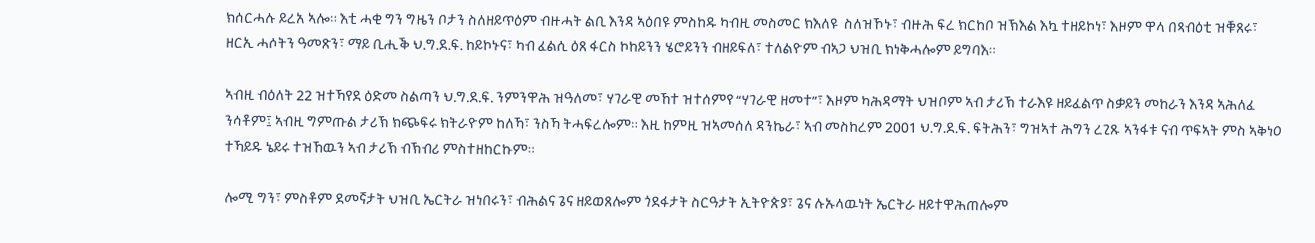ክሰርሓሉ ይረአ ኣሎ። እቲ ሓቂ ግን ግዜን ቦታን ስለዘይጥዕም ብዙሓት ልቢ እንዳ ኣዕበዩ ምስከዱ ካብዚ መስመር ክእለዩ  ስለዝኾኑ፣ ብዙሕ ፍረ ክርከቦ ዝኽእል እኳ ተዘይኮነ፣ እዞም ዋላ በጻብዕቲ ዝቑጸሩ፣ ዘርኢ ሓሶትን ዓመጽን፣ ማይ ቢሒቕ ህ.ግ.ደ.ፍ. ከይኮኑና፣ ካብ ፈልሲ ዕጸ ፋርስ ኮከይንን ሄሮይንን ብዘይፍለ፣ ተለልዮም ብኣጋ ህዝቢ ክነቅሓሎም ይግባእ።

ኣብዚ ብዕለት 22 ዝተኻየደ ዕድመ ስልጣን ህ.ግ.ደ.ፍ. ንምንዋሕ ዝዓለመ፣ ሃገራዊ መኸተ ዝተሰምየ “ሃገራዊ ዘመተ”፣ እዞም ካሕዳማት ህዝቦም ኣብ ታሪኽ ተራእዩ ዘይፈልጥ ስቃይን መከራን እንዳ ኣሕለፈ ንሳቶም፤ ኣብዚ ግምጡል ታሪኽ ክጭፍሩ ክትራዮም ከለኻ፣ ንስኻ ትሓፍረሎም። እዚ ከምዚ ዝኣመሰለ ዳንኬራ፣ ኣብ መስከረም 2001 ህ.ግ.ደ.ፍ. ፍትሕን፣ ግዝኣተ ሕግን ረጊጹ ኣንፋቱ ናብ ጥፍኣት ምስ ኣቅነዐ ተኻይዱ ኔይሩ ተዝኸዉን ኣብ ታሪኽ ብኽብሪ ምስተዘከርኩም።

ሎሚ ግን፣ ምስቶም ደመኛታት ህዝቢ ኤርትራ ዝነበሩን፣ ብሕልና ጌና ዘይወጸሎም ጎደፋታት ስርዓታት ኢትዮጵያ፣ ጌና ሉኡላዉነት ኤርትራ ዘይተዋሕጠሎም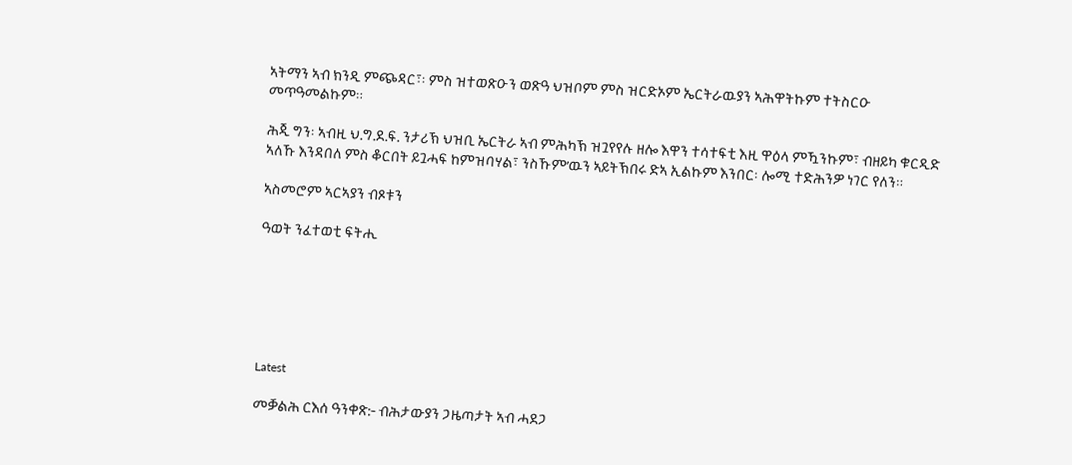ኣትማን ኣብ ክንዲ ምጭዳር፣፡ ምስ ዝተወጽዑን ወጽዓ ህዝቦም ምስ ዝርድኦም ኤርትራዉያን ኣሕዋትኩም ተትስርዑ መጥዓመልኩም።

ሕጂ ግን፡ ኣብዚ ህ.ግ.ደ.ፍ. ንታሪኽ ህዝቢ ኤርትራ ኣብ ምሕካኽ ዝጓየየሉ ዘሎ እዋን ተሳተፍቲ እዚ ዋዕላ ምዃንኩም፣ ብዘይካ ቁርዲድ ኣለኹ እንዳበለ ምስ ቆርበት ይጓሓፍ ከምዝባሃል፣ ንስኹም’ዉን ኣይትኽበሩ ድኣ ኢልኩም እንበር፡ ሎሚ ተድሕንዎ ነገር የለን።

ኣስመሮም ኣርኣያን ብጾቱን

ዓወት ንፈተወቲ ፍትሒ






Latest

መቓልሕ ርእሰ ዓንቀጽ:- ብሕታውያን ጋዜጣታት ኣብ ሓደጋ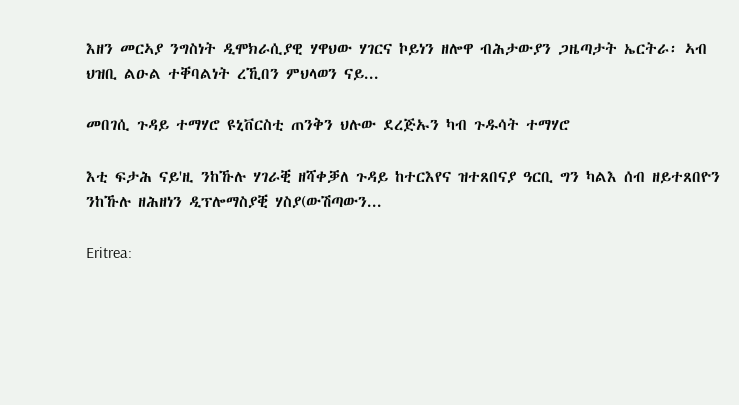እዘን መርኣያ ንግስነት ዲሞክራሲያዊ ሃዋህው ሃገርና ኮይነን ዘሎዋ ብሕታውያን ጋዜጣታት ኤርትራ፡ ኣብ ህዝቢ ልዑል ተቐባልነት ረኺበን ምህላወን ናይ...

መበገሲ ጉዳይ ተማሃሮ ዩኒቨርስቲ ጠንቅን ህሉው ደረጅኡን ካብ ጉዱሳት ተማሃሮ

እቲ ፍታሕ ናይ'ዚ ንከኹሉ ሃገራቒ ዘሻቀቓለ ጉዳይ ከተርእየና ዝተጸበናያ ዓርቢ ግን ካልእ ሰብ ዘይተጸበዮን ንከኹሉ ዘሕዘነን ዲፕሎማስያቒ ሃስያ(ውሽጣውን...

Eritrea: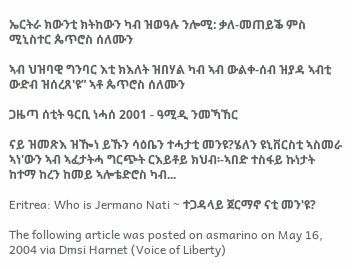ኤርትራ ክውንቲ ክትከውን ካብ ዝወዓሉ ንሎሚ: ቃለ-መጠይቕ ምስ ሚኒስተር ጴጥሮስ ሰለሙን

ኣብ ህዝባዊ ግንባር እቲ ክእለት ዝበሃል ካብ ኣብ ውልቀ-ሰብ ዝያዳ ኣብቲ ውድብ ዝሰረጸ'ዩ” ኣቶ ጴጥሮስ ሰለሙን

ጋዜጣ ሰቲት ዓርቢ ነሓሰ 2001 - ዓሚዲ ንመኻኸር

ናይ ዝመጽእ ዝዀነ ይኹን ሳዕቤን ተሓታቲ መንዩ?ሄለን ዩኒቨርስቲ ኣስመራ ኣነ'ውን ኣብ ኣፈታትሓ ግርጭት ርእይቶይ ክህብ፡-ኣበድ ተስፋይ ኩነታት ከተማ ከረን ከመይ ኣሎቴድሮስ ካብ...

Eritrea: Who is Jermano Nati ~ ተጋዳላይ ጀርማኖ ናቲ መን'ዩ?

The following article was posted on asmarino on May 16, 2004 via Dmsi Harnet (Voice of Liberty)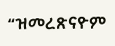“ዝመረጽናዮም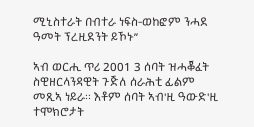ሚኒስተራት በብተራ ነፍስ-ወከፎም ንሓደ ዓመት ፕረዚደንት ይኾኑ”

ኣብ ወርሒ ጥሪ 2001 3 ሰባት ዝሓቖፈት ስዊዘርላንዳዊት ጉጅለ ሰራሕቲ ፊልም መጺኣ ነይራ። እቶም ሰባት ኣብ'ዚ ዓውድ'ዚ ተሞክሮታት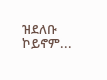ዝደለቡ ኮይኖም...